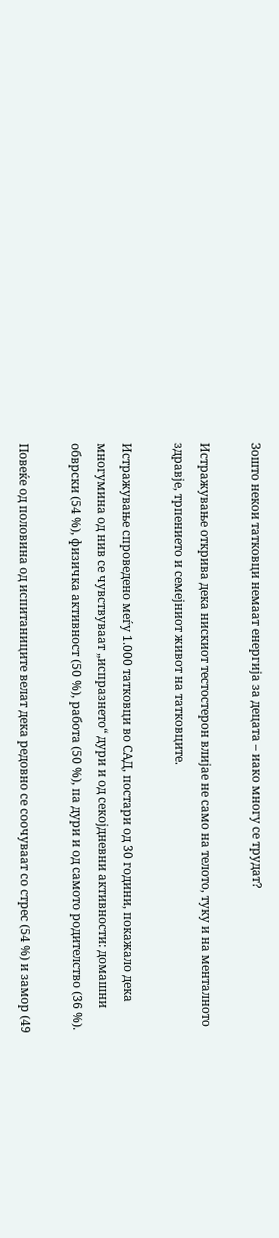Зошто некои татковци немаат енергија за децата – иако многу се трудат?

Истражување открива дека нискиот тестостерон влијае не само на телото, туку и на менталното здравје, трпението и семејниот живот на татковците.

Истражување спроведено меѓу 1.000 татковци во САД, постари од 30 години, покажало дека многумина од нив се чувствуваат „испразнето“ дури и од секојдневни активности: домашни обврски (54 %), физичка активност (50 %), работа (50 %), па дури и од самото родителство (36 %).

Повеќе од половина од испитаниците велат дека редовно се соочуваат со стрес (54 %) и замор (49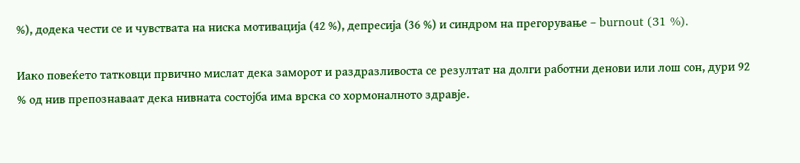%), додека чести се и чувствата на ниска мотивација (42 %), депресија (36 %) и синдром на прегорување – burnout (31 %).

Иако повеќето татковци првично мислат дека заморот и раздразливоста се резултат на долги работни денови или лош сон, дури 92 % од нив препознаваат дека нивната состојба има врска со хормоналното здравје.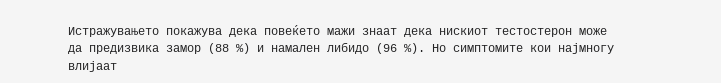Истражувањето покажува дека повеќето мажи знаат дека нискиот тестостерон може да предизвика замор (88 %) и намален либидо (96 %). Но симптомите кои најмногу влијаат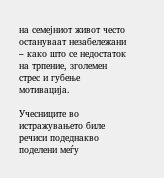на семејниот живот често остануваат незабележани – како што се недостаток на трпение, зголемен стрес и губење мотивација.

Учесниците во истражувањето биле речиси подеднакво поделени меѓу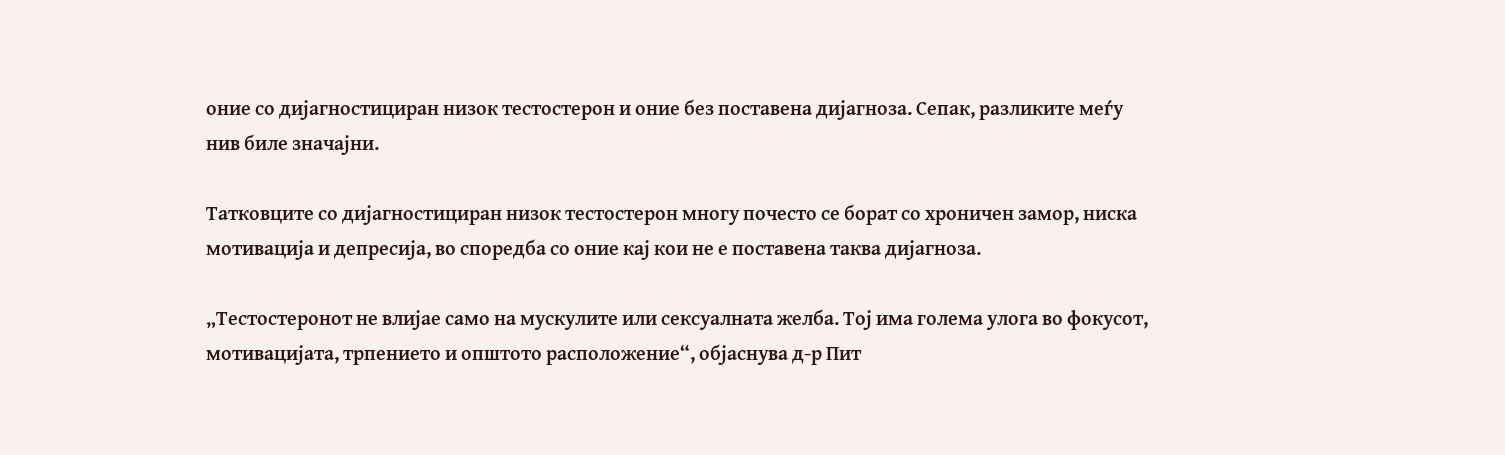оние со дијагностициран низок тестостерон и оние без поставена дијагноза. Сепак, разликите меѓу нив биле значајни.

Татковците со дијагностициран низок тестостерон многу почесто се борат со хроничен замор, ниска мотивација и депресија, во споредба со оние кај кои не е поставена таква дијагноза.

„Тестостеронот не влијае само на мускулите или сексуалната желба. Тој има голема улога во фокусот, мотивацијата, трпението и општото расположение“, објаснува д-р Пит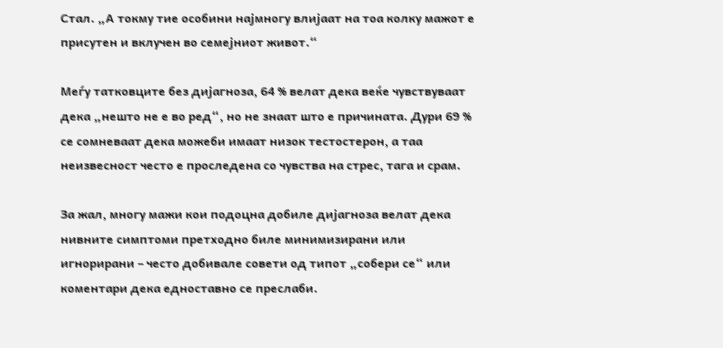Стал. „А токму тие особини најмногу влијаат на тоа колку мажот е присутен и вклучен во семејниот живот.“

Меѓу татковците без дијагноза, 64 % велат дека веќе чувствуваат дека „нешто не е во ред“, но не знаат што е причината. Дури 69 % се сомневаат дека можеби имаат низок тестостерон, а таа неизвесност често е проследена со чувства на стрес, тага и срам.

За жал, многу мажи кои подоцна добиле дијагноза велат дека нивните симптоми претходно биле минимизирани или игнорирани – често добивале совети од типот „собери се“ или коментари дека едноставно се преслаби.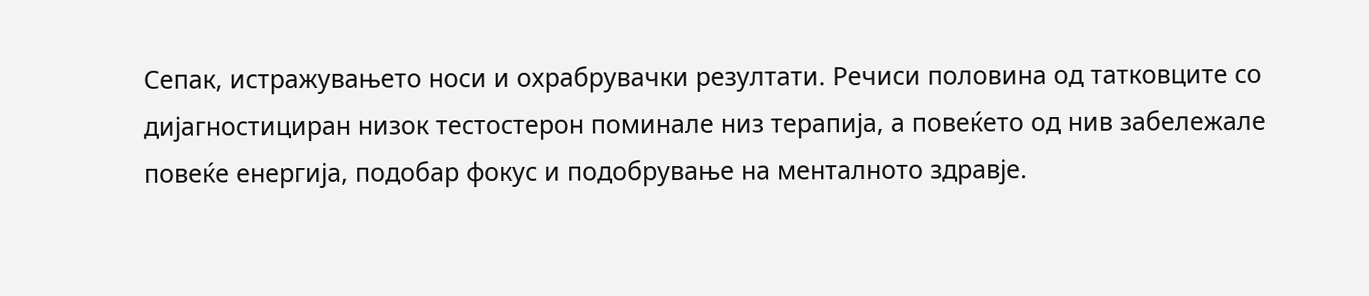Сепак, истражувањето носи и охрабрувачки резултати. Речиси половина од татковците со дијагностициран низок тестостерон поминале низ терапија, а повеќето од нив забележале повеќе енергија, подобар фокус и подобрување на менталното здравје.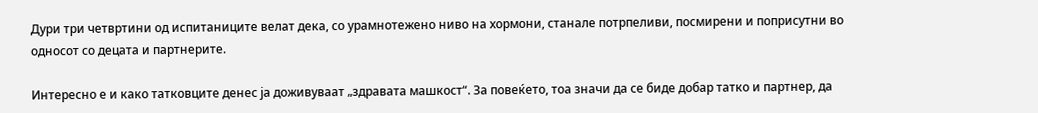Дури три четвртини од испитаниците велат дека, со урамнотежено ниво на хормони, станале потрпеливи, посмирени и поприсутни во односот со децата и партнерите.

Интересно е и како татковците денес ја доживуваат „здравата машкост“. За повеќето, тоа значи да се биде добар татко и партнер, да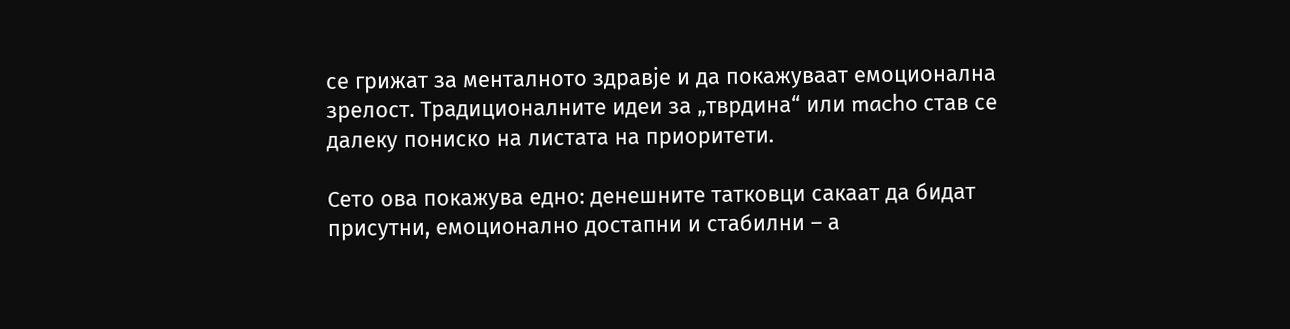се грижат за менталното здравје и да покажуваат емоционална зрелост. Традиционалните идеи за „тврдина“ или macho став се далеку пониско на листата на приоритети.

Сето ова покажува едно: денешните татковци сакаат да бидат присутни, емоционално достапни и стабилни – а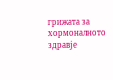грижата за хормоналното здравје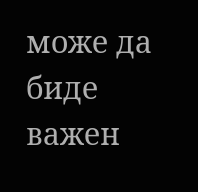може да биде важен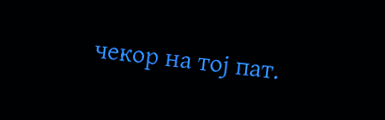чекор на тој пат.